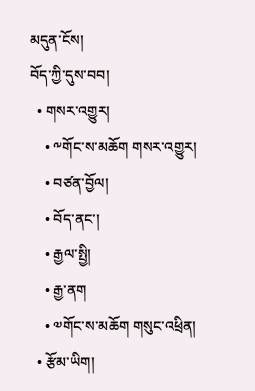མདུན་ངོས།
བོད་ཀྱི་དུས་བབ།
  • གསར་འགྱུར།
    • ༸གོང་ས་མཆོག གསར་འགྱུར།
    • བཙན་བྱོལ།
    • བོད་ནང་།
    • རྒྱལ་སྤྱི།
    • རྒྱ་ནག
    • ༧གོང་ས་མཆོག གསུང་འཕྲིན།
  • རྩོམ་ཡིག།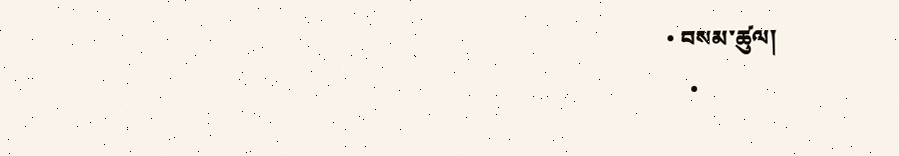• བསམ་ཚུལ།
    •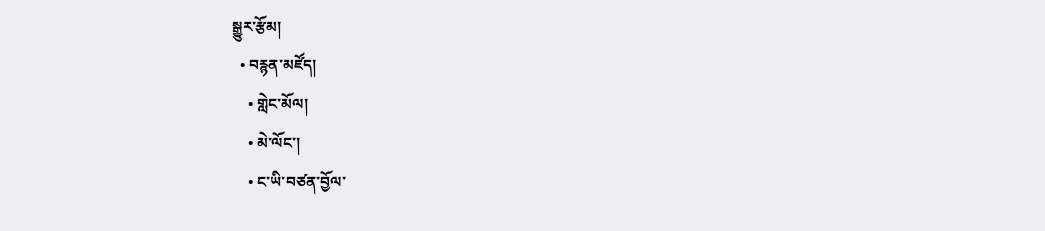སྒྱུར་རྩོམ།
  • བརྙན་མཛོད།
    • གླེང་མོལ།
    • མེ་ལོང་།
    • ང་ཡི་བཙན་བྱོལ་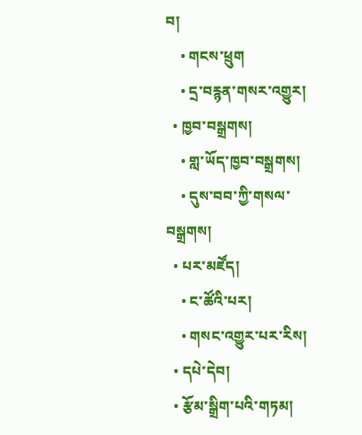བ།
    • གངས་ཕྲུག
    • དྲ་བརྙན་གསར་འགྱུར།
  • ཁྱབ་བསྒྲགས།
    • གླ་ཡོད་ཁྱབ་བསྒྲགས།
    • དུས་བབ་ཀྱི་གསལ་བསྒྲགས།
  • པར་མཛོད།
    • ང་ཚོའི་པར།
    • གསང་འགྱུར་པར་རིས།
  • དཔེ་དེབ།
  • རྩོམ་སྒྲིག་པའི་གཏམ།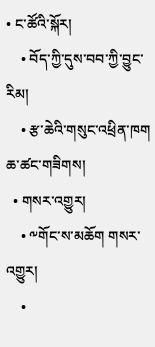• ང་ཚོའི་སྐོར།
    • བོད་ཀྱི་དུས་བབ་ཀྱི་བྱུང་རིམ།
    • རྩ་ཆེའི་གསུང་འཕྲིན་ཁག
ཆ་ཚང་གཟིགས།
  • གསར་འགྱུར།
    • ༸གོང་ས་མཆོག གསར་འགྱུར།
    •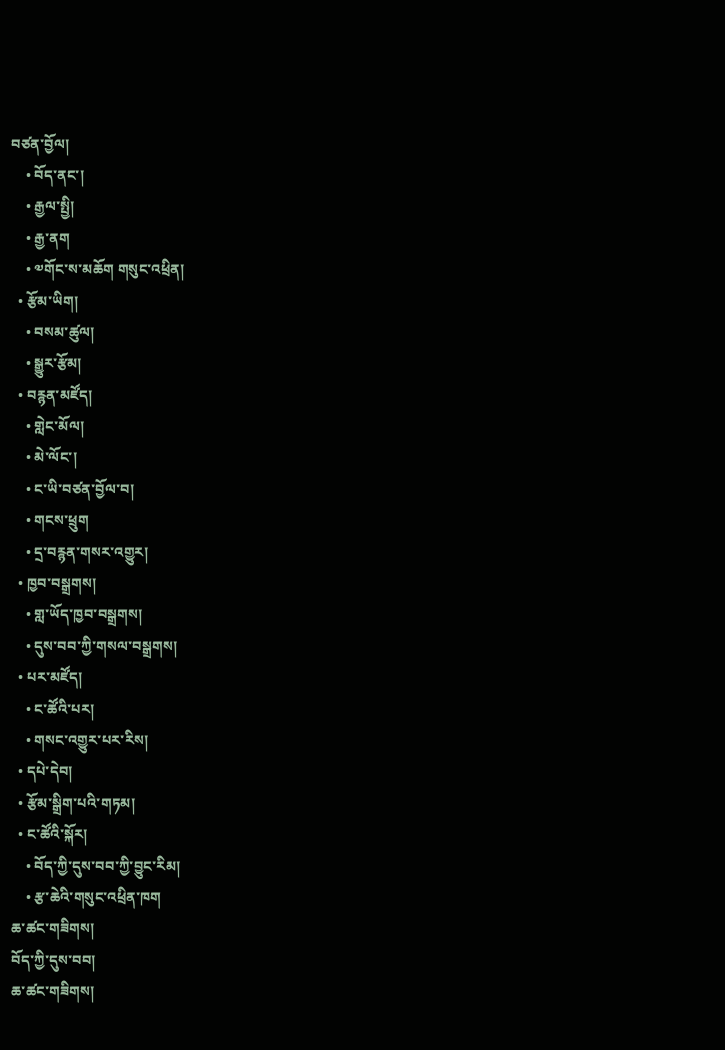བཙན་བྱོལ།
    • བོད་ནང་།
    • རྒྱལ་སྤྱི།
    • རྒྱ་ནག
    • ༧གོང་ས་མཆོག གསུང་འཕྲིན།
  • རྩོམ་ཡིག།
    • བསམ་ཚུལ།
    • སྒྱུར་རྩོམ།
  • བརྙན་མཛོད།
    • གླེང་མོལ།
    • མེ་ལོང་།
    • ང་ཡི་བཙན་བྱོལ་བ།
    • གངས་ཕྲུག
    • དྲ་བརྙན་གསར་འགྱུར།
  • ཁྱབ་བསྒྲགས།
    • གླ་ཡོད་ཁྱབ་བསྒྲགས།
    • དུས་བབ་ཀྱི་གསལ་བསྒྲགས།
  • པར་མཛོད།
    • ང་ཚོའི་པར།
    • གསང་འགྱུར་པར་རིས།
  • དཔེ་དེབ།
  • རྩོམ་སྒྲིག་པའི་གཏམ།
  • ང་ཚོའི་སྐོར།
    • བོད་ཀྱི་དུས་བབ་ཀྱི་བྱུང་རིམ།
    • རྩ་ཆེའི་གསུང་འཕྲིན་ཁག
ཆ་ཚང་གཟིགས།
བོད་ཀྱི་དུས་བབ།
ཆ་ཚང་གཟིགས།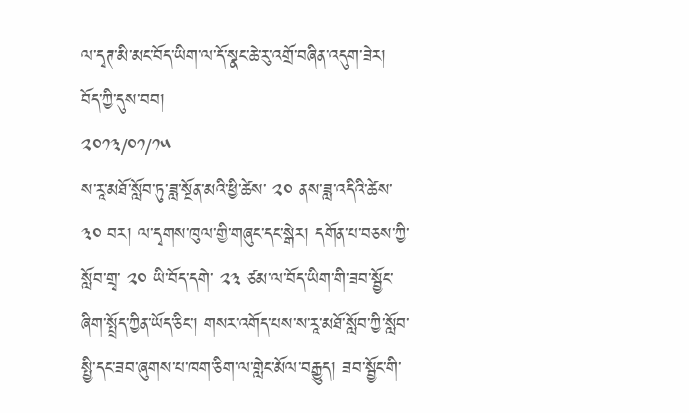ལ་དྭཊ་མི་མང་བོད་ཡིག་ལ་དོ་སྣང་ཆེ་རུ་འགྲོ་བཞིན་འདུག་ཟེར།
བོད་ཀྱི་དུས་བབ།
༢༠༡༣/༠༡/༡༥
ས་རཱ་མཐོ་སློབ་ཏུ་ཟླ་སྔོན་མའི་ཕྱི་ཚེས་ ༢༠ ནས་ཟླ་འདིའི་ཚེས་ ༣༠ བར། ལ་དྭགས་ཁུལ་གྱི་གཞུང་དང་སྒེར། དགོན་པ་བཅས་ཀྱི་སློབ་གྲྭ་ ༢༠ ཡི་བོད་དགེ་ ༢༣ ཙམ་ལ་བོད་ཡིག་གི་ཟབ་སྦྱོང་ཞིག་སྤྲོད་ཀྱིན་ཡོད་ཅིང་། གསར་འགོད་པས་ས་རཱ་མཐོ་སློབ་ཀྱི་སློབ་སྤྱི་དང་ཟབ་ཞུགས་པ་ཁག་ཅིག་ལ་གླེང་མོལ་བརྒྱུད། ཟབ་སྦྱོང་གི་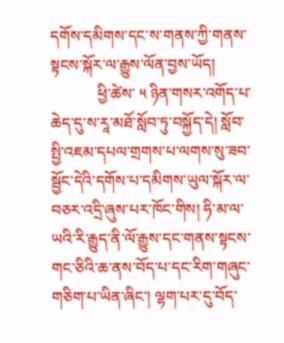དགོས་དམིགས་དང་ས་གནས་ཀྱི་གནས་སྟངས་སྐོར་ལ་རྒྱུས་ལོན་བྱས་ཡོད།
            ཕྱི་ཚེས་ ༥ ཉིན་གསར་འགོད་པ་ཆེད་དུ་ས་རཱ་མཐོ་སློབ་ཏུ་བསྐྱོད་དེ། སློབ་སྤྱི་འཇམ་དཔལ་གྲགས་པ་ལགས་སུ་ཟབ་སྦྱོང་དེའི་དགོས་པ་དམིགས་ཡུལ་སྐོར་ལ་བཅར་འདྲི་ཞུས་པར་ཁོང་གིས། ཧི་མ་ལ་ཡའི་རི་རྒྱུད་ནི་ལོ་རྒྱུས་དང་གནས་སྟངས་གང་ཅིའི་ཆ་ནས་བོད་པ་དང་རིག་གཞུང་གཅིག་པ་ཡིན་ཞིང་། ལྷག་པར་དུ་བོད་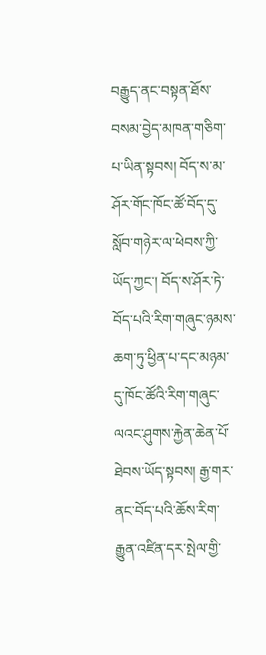བརྒྱུད་ནང་བསྟན་ཐོས་བསམ་བྱེད་མཁན་གཅིག་པ་ཡིན་སྟབས། བོད་ས་མ་ཤོར་གོང་ཁོང་ཚོ་བོད་དུ་སློབ་གཉེར་ལ་ཕེབས་ཀྱི་ཡོད་ཀྱང་། བོད་ས་ཤོར་ཏེ་བོད་པའི་རིག་གཞུང་ཉམས་ཆག་ཏུ་ཕྱིན་པ་དང་མཉམ་དུ་ཁོང་ཚོའི་རིག་གཞུང་ལའང་ཤུགས་རྐྱེན་ཆེན་པོ་ཐེབས་ཡོད་སྟབས། རྒྱ་གར་ནང་བོད་པའི་ཆོས་རིག་རྒྱུན་འཛིན་དར་སྤེལ་གྱི་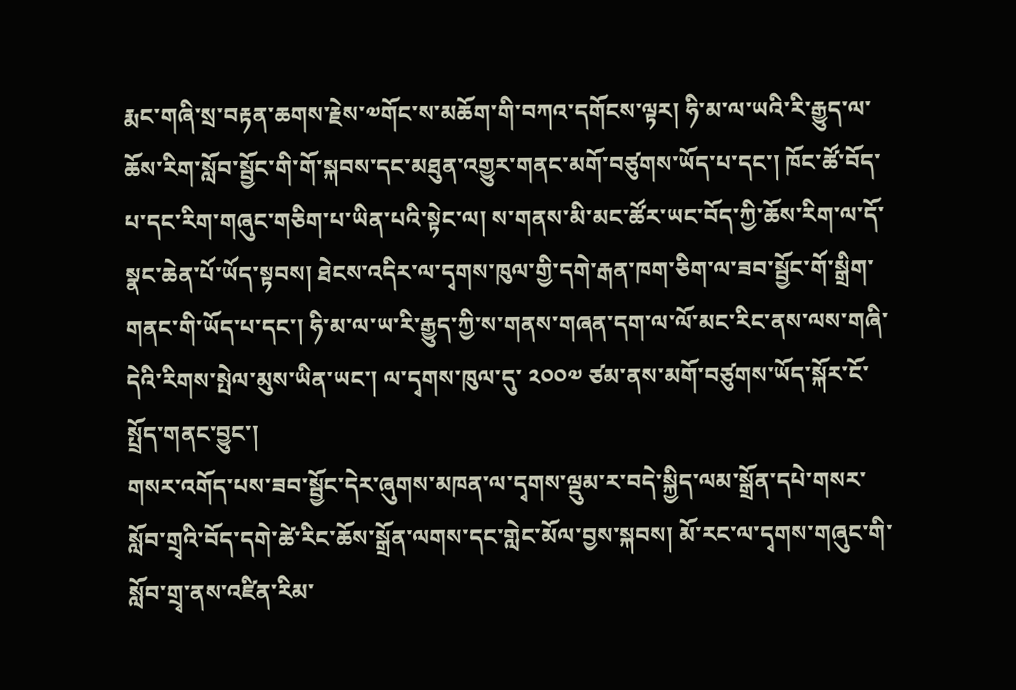རྨང་གཞི་སྲ་བརྟན་ཆགས་རྗེས་༧གོང་ས་མཆོག་གི་བཀའ་དགོངས་ལྟར། ཧི་མ་ལ་ཡའི་རི་རྒྱུད་ལ་ཆོས་རིག་སློབ་སྦྱོང་གི་གོ་སྐབས་དང་མཐུན་འགྱུར་གནང་མགོ་བཙུགས་ཡོད་པ་དང་། ཁོང་ཚོ་བོད་པ་དང་རིག་གཞུང་གཅིག་པ་ཡིན་པའི་སྟེང་ལ། ས་གནས་མི་མང་ཚོར་ཡང་བོད་ཀྱི་ཆོས་རིག་ལ་དོ་སྣང་ཆེན་པོ་ཡོད་སྟབས། ཐེངས་འདིར་ལ་དྭགས་ཁུལ་གྱི་དགེ་རྒན་ཁག་ཅིག་ལ་ཟབ་སྦྱོང་གོ་སྒྲིག་གནང་གི་ཡོད་པ་དང་། ཧི་མ་ལ་ཡ་རི་རྒྱུད་ཀྱི་ས་གནས་གཞན་དག་ལ་ལོ་མང་རིང་ནས་ལས་གཞི་དེའི་རིགས་སྤེལ་མུས་ཡིན་ཡང་། ལ་དྭགས་ཁུལ་དུ་ ༢༠༠༧ ཙམ་ནས་མགོ་བཙུགས་ཡོད་སྐོར་ངོ་སྤྲོད་གནང་བྱུང་།
གསར་འགོད་པས་ཟབ་སྦྱོང་དེར་ཞུགས་མཁན་ལ་དྭགས་ལྡུམ་ར་བདེ་སྐྱིད་ལམ་སྒྲོན་དཔེ་གསར་སློབ་གྲྭའི་བོད་དགེ་ཚེ་རིང་ཆོས་སྒྲོན་ལགས་དང་གླེང་མོལ་བྱས་སྐབས། མོ་རང་ལ་དྭགས་གཞུང་གི་སློབ་གྲྭ་ནས་འཛིན་རིམ་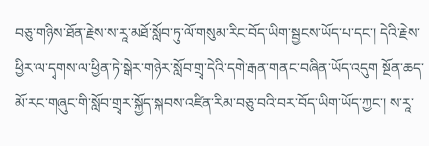བཅུ་གཉིས་ཐོན་རྗེས་ས་རཱ་མཐོ་སློབ་ཏུ་ལོ་གསུམ་རིང་བོད་ཡིག་སྦྱངས་ཡོད་པ་དང་། དེའི་རྗེས་ཕྱིར་ལ་དྭགས་ལ་ཕྱིན་ཏེ་སྒེར་གཉེར་སློབ་གྲྭ་དེའི་དགེ་རྒན་གནང་བཞིན་ཡོད་འདུག སྔོན་ཆད་མོ་རང་གཞུང་གི་སློབ་གྲྭར་སྐྱོད་སྐབས་འཛིན་རིམ་བཅུ་བའི་བར་བོད་ཡིག་ཡོད་ཀྱང་། ས་རཱ་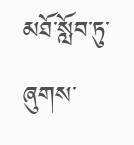མཐོ་སློབ་ཏུ་ཞུགས་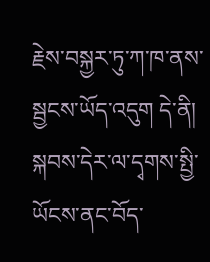རྗེས་བསྐྱར་ཏུ་ཀ་ཁ་ནས་སྦྱངས་ཡོད་འདུག དེ་ནི། སྐབས་དེར་ལ་དྭགས་སྤྱི་ཡོངས་ནང་བོད་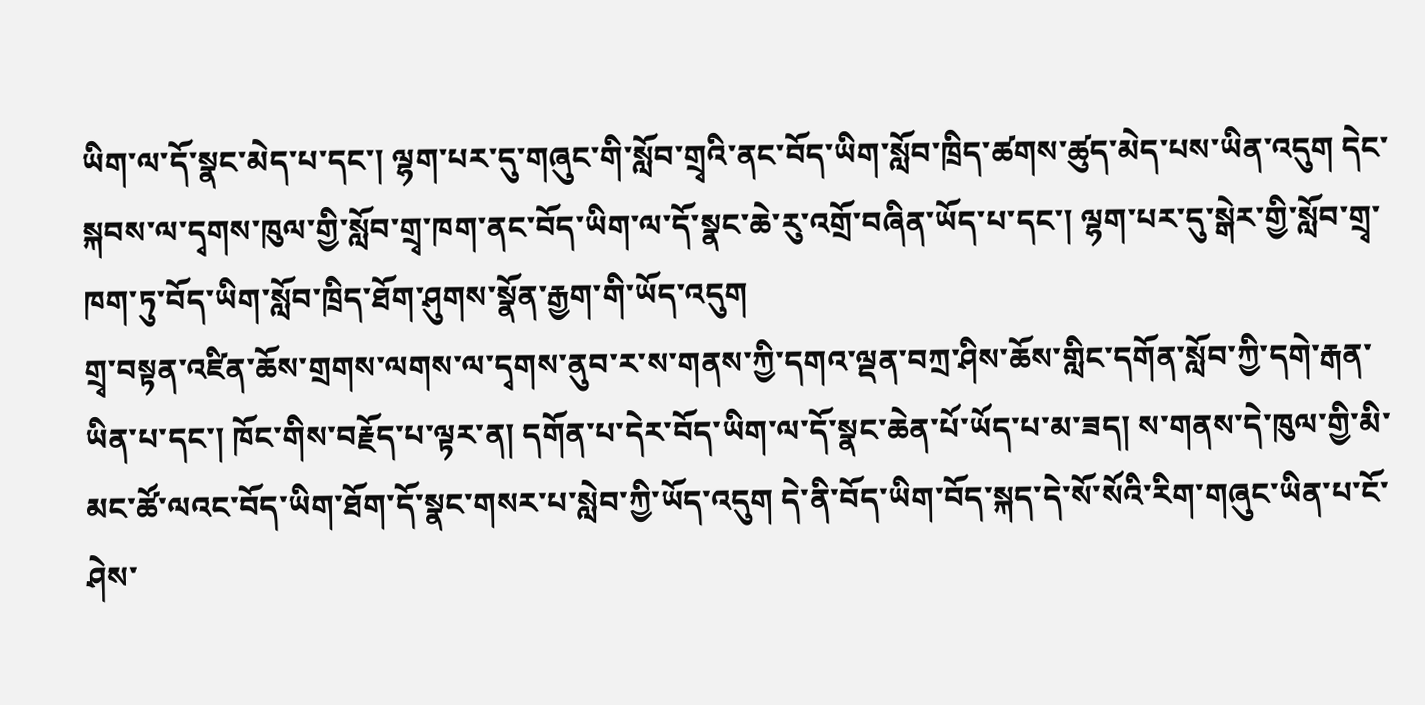ཡིག་ལ་དོ་སྣང་མེད་པ་དང་། ལྷག་པར་དུ་གཞུང་གི་སློབ་གྲྭའི་ནང་བོད་ཡིག་སློབ་ཁྲིད་ཚགས་ཚུད་མེད་པས་ཡིན་འདུག དེང་སྐབས་ལ་དྭགས་ཁུལ་གྱི་སློབ་གྲྭ་ཁག་ནང་བོད་ཡིག་ལ་དོ་སྣང་ཆེ་རུ་འགྲོ་བཞིན་ཡོད་པ་དང་། ལྷག་པར་དུ་སྒེར་གྱི་སློབ་གྲྭ་ཁག་ཏུ་བོད་ཡིག་སློབ་ཁྲིད་ཐོག་ཤུགས་སྣོན་རྒྱག་གི་ཡོད་འདུག
གྲྭ་བསྟན་འཛིན་ཆོས་གྲགས་ལགས་ལ་དྭགས་ནུབ་ར་ས་གནས་ཀྱི་དགའ་ལྡན་བཀྲ་ཤིས་ཆོས་གླིང་དགོན་སློབ་ཀྱི་དགེ་རྒན་ཡིན་པ་དང་། ཁོང་གིས་བརྗོད་པ་ལྟར་ན། དགོན་པ་དེར་བོད་ཡིག་ལ་དོ་སྣང་ཆེན་པོ་ཡོད་པ་མ་ཟད། ས་གནས་དེ་ཁུལ་གྱི་མི་མང་ཚོ་ལའང་བོད་ཡིག་ཐོག་དོ་སྣང་གསར་པ་སླེབ་ཀྱི་ཡོད་འདུག དེ་ནི་བོད་ཡིག་བོད་སྐད་དེ་སོ་སོའི་རིག་གཞུང་ཡིན་པ་ངོ་ཤེས་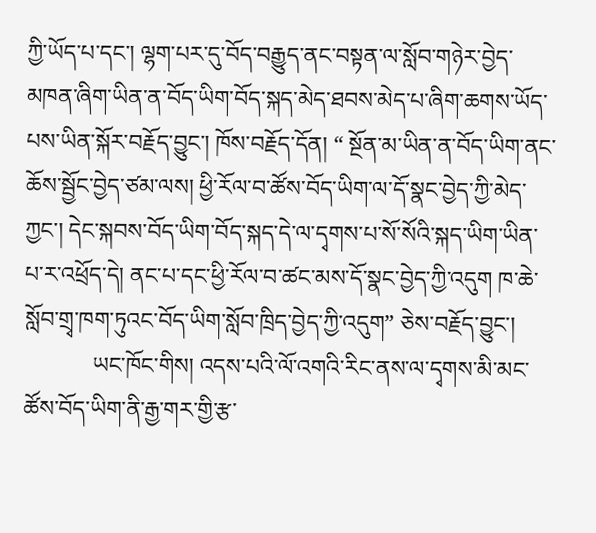ཀྱི་ཡོད་པ་དང་། ལྷག་པར་དུ་བོད་བརྒྱུད་ནང་བསྟན་ལ་སློབ་གཉེར་བྱེད་མཁན་ཞིག་ཡིན་ན་བོད་ཡིག་བོད་སྐད་མེད་ཐབས་མེད་པ་ཞིག་ཆགས་ཡོད་པས་ཡིན་སྐོར་བརྗོད་བྱུང་། ཁོས་བརྗོད་དོན། “ སྔོན་མ་ཡིན་ན་བོད་ཡིག་ནང་ཆོས་སྦྱོང་བྱེད་ཙམ་ལས། ཕྱི་རོལ་བ་ཚོས་བོད་ཡིག་ལ་དོ་སྣང་བྱེད་ཀྱི་མེད་ཀྱང་། དེང་སྐབས་བོད་ཡིག་བོད་སྐད་དེ་ལ་དྭགས་པ་སོ་སོའི་སྐད་ཡིག་ཡིན་པ་ར་འཕྲོད་དེ། ནང་པ་དང་ཕྱི་རོལ་བ་ཚང་མས་དོ་སྣང་བྱེད་ཀྱི་འདུག ཁ་ཆེ་སློབ་གྲྭ་ཁག་ཏུའང་བོད་ཡིག་སློབ་ཁྲིད་བྱེད་ཀྱི་འདུག” ཅེས་བརྗོད་བྱུང་།
            ཡང་ཁོང་གིས། འདས་པའི་ལོ་འགའི་རིང་ནས་ལ་དྭགས་མི་མང་ཚོས་བོད་ཡིག་ནི་རྒྱ་གར་གྱི་རྩ་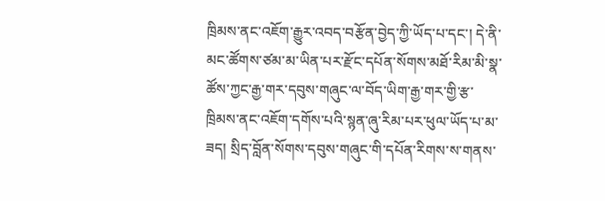ཁྲིམས་ནང་འཇོག་རྒྱུར་འབད་བརྩོན་བྱེད་ཀྱི་ཡོད་པ་དང་། དེ་ནི་མང་ཚོགས་ཙམ་མ་ཡིན་པར་རྫོང་དཔོན་སོགས་མཐོ་རིམ་མི་སྣ་ཚོས་ཀྱང་རྒྱ་གར་དབུས་གཞུང་ལ་བོད་ཡིག་རྒྱ་གར་གྱི་རྩ་ཁྲིམས་ནང་འཇོག་དགོས་པའི་སྙན་ཞུ་རིམ་པར་ཕུལ་ཡོད་པ་མ་ཟད། སྲིད་བློན་སོགས་དབུས་གཞུང་གི་དཔོན་རིགས་ས་གནས་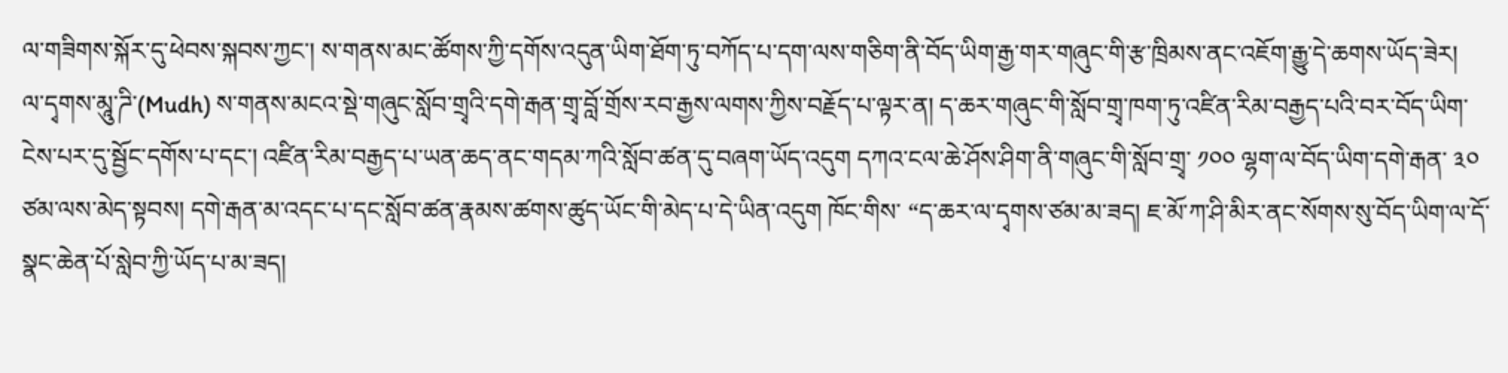ལ་གཟིགས་སྐོར་དུ་ཕེབས་སྐབས་ཀྱང་། ས་གནས་མང་ཚོགས་ཀྱི་དགོས་འདུན་ཡིག་ཐོག་ཏུ་བཀོད་པ་དག་ལས་གཅིག་ནི་བོད་ཡིག་རྒྱ་གར་གཞུང་གི་རྩ་ཁྲིམས་ནང་འཇོག་རྒྱུ་དེ་ཆགས་ཡོད་ཟེར།
ལ་དྭགས་མཱུ་ཌི་(Mudh) ས་གནས་མངའ་སྡེ་གཞུང་སློབ་གྲྭའི་དགེ་རྒན་གྲྭ་བློ་གྲོས་རབ་རྒྱས་ལགས་ཀྱིས་བརྗོད་པ་ལྟར་ན། ད་ཆར་གཞུང་གི་སློབ་གྲྭ་ཁག་ཏུ་འཛིན་རིམ་བརྒྱད་པའི་བར་བོད་ཡིག་ངེས་པར་དུ་སྦྱོང་དགོས་པ་དང་། འཛིན་རིམ་བརྒྱད་པ་ཡན་ཆད་ནང་གདམ་ཀའི་སློབ་ཚན་དུ་བཞག་ཡོད་འདུག དཀའ་ངལ་ཆེ་ཤོས་ཤིག་ནི་གཞུང་གི་སློབ་གྲྭ་ ༡༠༠ ལྷག་ལ་བོད་ཡིག་དགེ་རྒན་ ༣༠ ཙམ་ལས་མེད་སྟབས། དགེ་རྒན་མ་འདང་པ་དང་སློབ་ཚན་རྣམས་ཚགས་ཚུད་ཡོང་གི་མེད་པ་དེ་ཡིན་འདུག ཁོང་གིས་ “ད་ཆར་ལ་དྭགས་ཙམ་མ་ཟད། ཇ་མོ་ཀ་ཤི་མིར་ནང་སོགས་སུ་བོད་ཡིག་ལ་དོ་སྣང་ཆེན་པོ་སླེབ་ཀྱི་ཡོད་པ་མ་ཟད།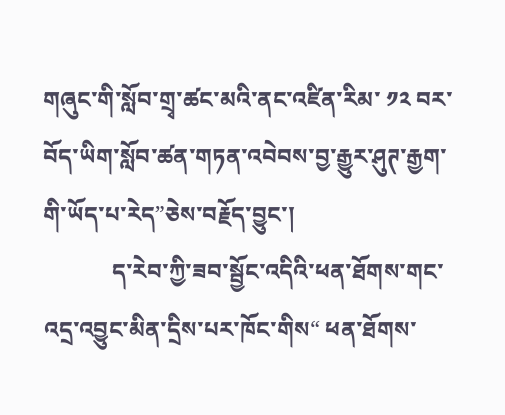གཞུང་གི་སློབ་གྲྭ་ཚང་མའི་ནང་འཛིན་རིམ་ ༡༢ བར་བོད་ཡིག་སློབ་ཚན་གཏན་འབེབས་བྱ་རྒྱུར་ཤུཊ་རྒྱག་གི་ཡོད་པ་རེད”ཅེས་བརྗོད་བྱུང་།
            ད་རེབ་ཀྱི་ཟབ་སྦྱོང་འདིའི་ཕན་ཐོགས་གང་འདྲ་འབྱུང་མིན་དྲིས་པར་ཁོང་གིས“ ཕན་ཐོགས་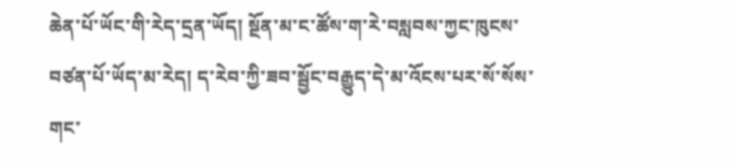ཆེན་པོ་ཡོང་གི་རེད་དྲན་ཡོད། སྔོན་མ་ང་ཚོས་ག་རེ་བསླབས་ཀྱང་ཁུངས་བཙན་པོ་ཡོད་མ་རེད། ད་རེབ་ཀྱི་ཟབ་སྦྱོང་བརྒྱུད་དེ་མ་འོངས་པར་སོ་སོས་གང་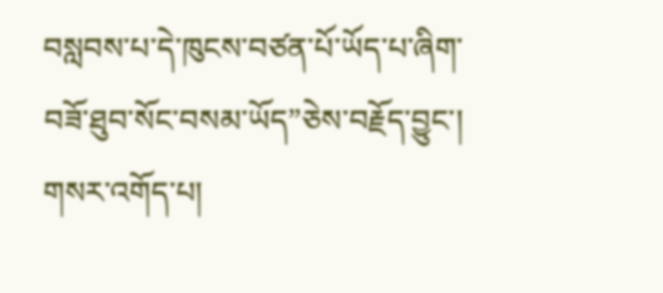བསླབས་པ་དེ་ཁུངས་བཙན་པོ་ཡོད་པ་ཞིག་བཟོ་ཐུབ་སོང་བསམ་ཡོད”ཅེས་བརྗོད་བྱུང་།
གསར་འགོད་པ།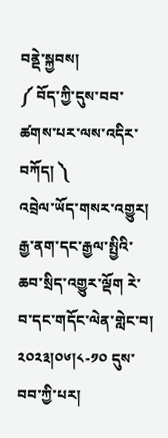བནྡེ་སྐྱབས།
༼ བོད་ཀྱི་དུས་བབ་ཚགས་པར་ལས་འདིར་བཀོད། ༽
འབྲེལ་ཡོད་གསར་འགྱུར།
རྒྱ་ནག་དང་རྒྱལ་སྤྱིའི་ཆབ་སྲིད་འགྱུར་ལྡོག རེ་བ་དང་གདོང་ལེན་གླེང་བ། ༢༠༢༣།༠༦།༨-༡༠ དུས་བབ་ཀྱི་པར།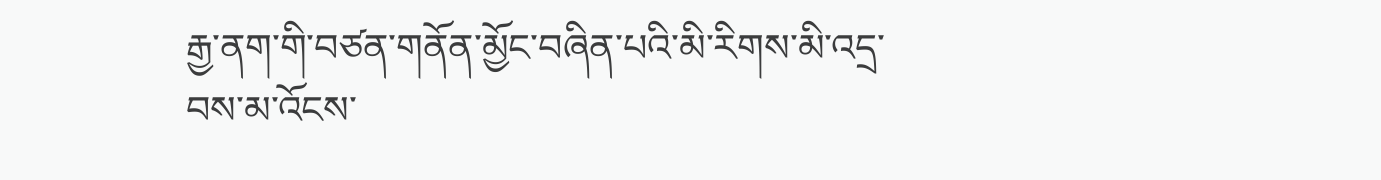རྒྱ་ནག་གི་བཙན་གནོན་མྱོང་བཞིན་པའི་མི་རིགས་མི་འདྲ་བས་མ་འོངས་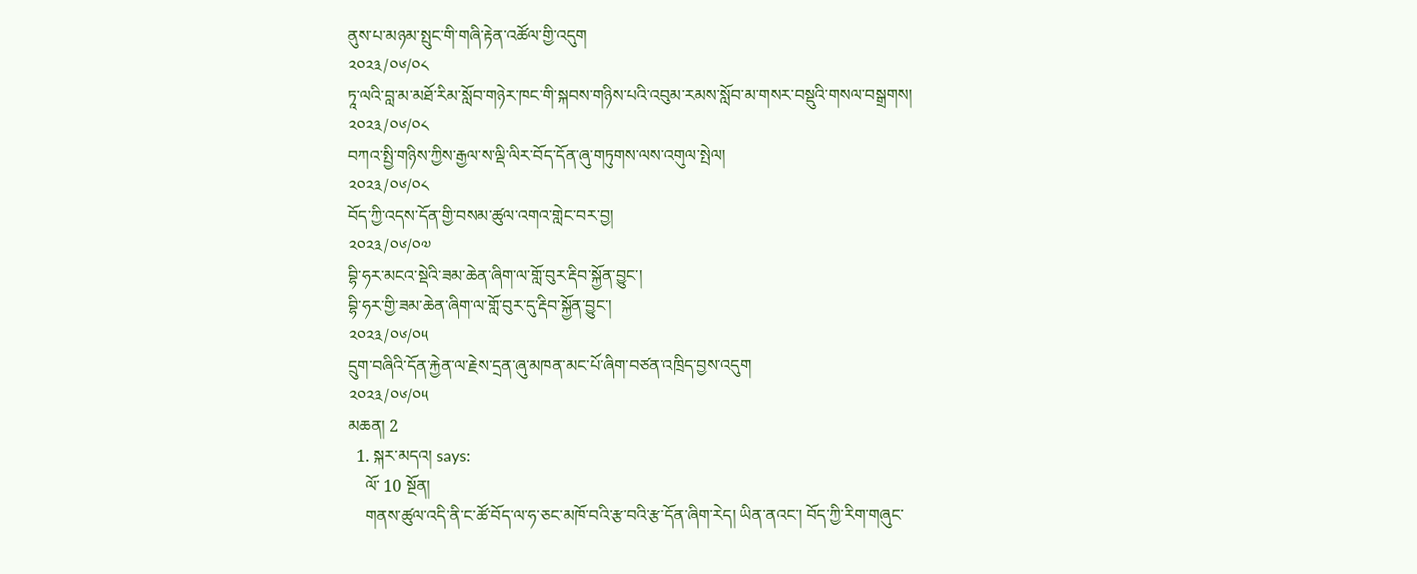ནུས་པ་མཉམ་སྤུང་གི་གཞི་རྟེན་འཚོལ་གྱི་འདུག
༢༠༢༣/༠༦/༠༨
ཏཱ་ལའི་བླ་མ་མཐོ་རིམ་སློབ་གཉེར་ཁང་གི་སྐབས་གཉིས་པའི་འབུམ་རམས་སློབ་མ་གསར་བསྡུའི་གསལ་བསྒྲགས།
༢༠༢༣/༠༦/༠༨
བཀའ་སྤྱི་གཉིས་ཀྱིས་རྒྱལ་ས་ལྡི་ལིར་བོད་དོན་ཞུ་གཏུགས་ལས་འགུལ་སྤེལ།
༢༠༢༣/༠༦/༠༨
བོད་ཀྱི་འདས་དོན་གྱི་བསམ་ཚུལ་འགའ་གླེང་བར་བྱ།
༢༠༢༣/༠༦/༠༧
བྷི་ཧར་མངའ་སྡེའི་ཟམ་ཆེན་ཞིག་ལ་གློ་བུར་རྡིབ་སྐྱོན་བྱུང་།
བྷི་ཧར་གྱི་ཟམ་ཆེན་ཞིག་ལ་གློ་བུར་དུ་རྡིབ་སྐྱོན་བྱུང་།
༢༠༢༣/༠༦/༠༥
དྲུག་བཞིའི་དོན་རྐྱེན་ལ་རྗེས་དྲན་ཞུ་མཁན་མང་པོ་ཞིག་བཙན་འཁྲིད་བྱས་འདུག
༢༠༢༣/༠༦/༠༥
མཆན། 2
  1. སྐར་མདའ། says:
    ལོ་ 10 སྔོན།
    གནས་ཚུལ་འདི་ནི་ང་ཚོ་བོད་ལ་ཧ་ཅང་མཁོ་བའི་རྩ་བའི་རྩ་དོན་ཞིག་རེད། ཡིན་ནའང་། བོད་ཀྱི་རིག་གཞུང་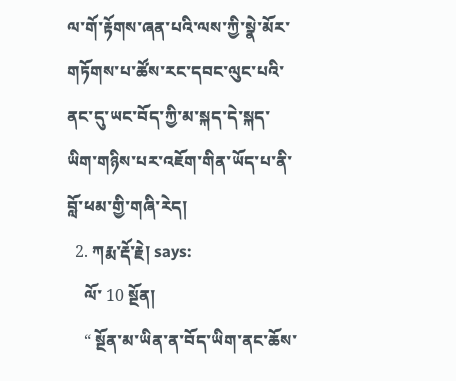ལ་གོ་རྟོགས་ཞན་པའི་ལས་ཀྱི་སྣེ་མོར་གཏོགས་པ་ཚོས་རང་དབང་ལུང་པའི་ནང་དུ་ཡང་བོད་ཀྱི་མ་སྐད་དེ་སྐད་ཡིག་གཉིས་པར་འཇོག་གིན་ཡོད་པ་ནི་བློ་ཕམ་གྱི་གཞི་རེད།
  2. ཀརྨ་རྡོ་རྗེ། says:
    ལོ་ 10 སྔོན།
    “ སྔོན་མ་ཡིན་ན་བོད་ཡིག་ནང་ཆོས་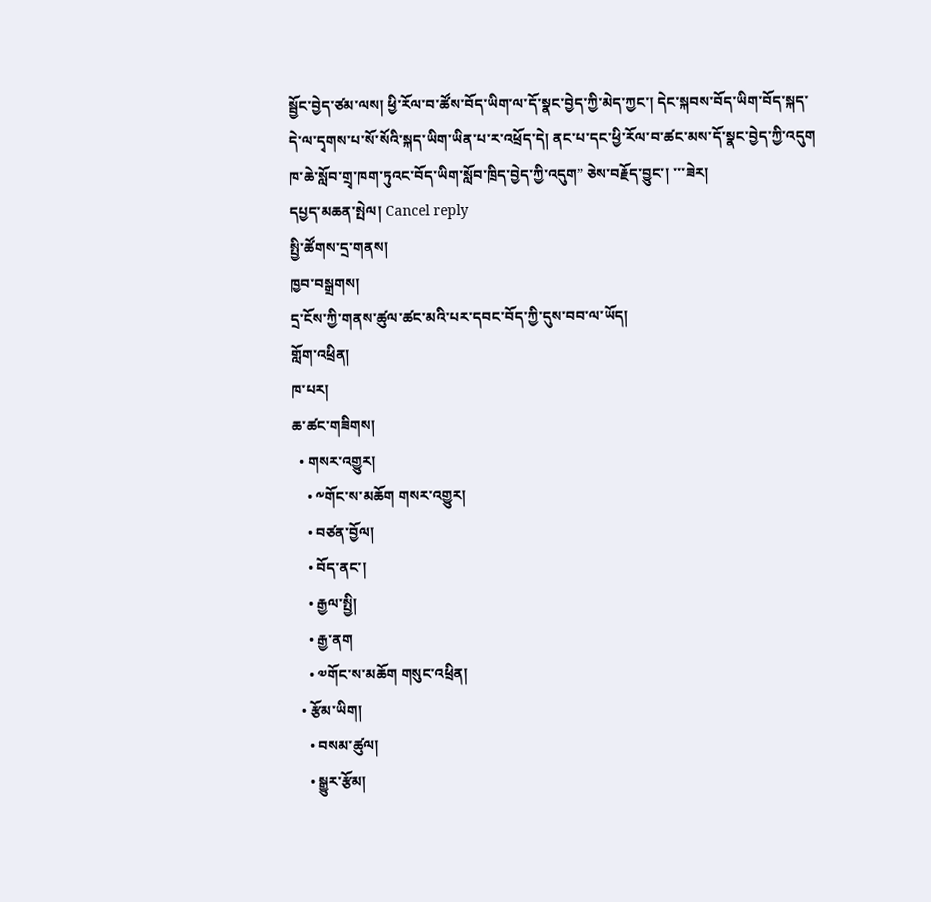སྦྱོང་བྱེད་ཙམ་ལས། ཕྱི་རོལ་བ་ཚོས་བོད་ཡིག་ལ་དོ་སྣང་བྱེད་ཀྱི་མེད་ཀྱང་། དེང་སྐབས་བོད་ཡིག་བོད་སྐད་དེ་ལ་དྭགས་པ་སོ་སོའི་སྐད་ཡིག་ཡིན་པ་ར་འཕྲོད་དེ། ནང་པ་དང་ཕྱི་རོལ་བ་ཚང་མས་དོ་སྣང་བྱེད་ཀྱི་འདུག ཁ་ཆེ་སློབ་གྲྭ་ཁག་ཏུའང་བོད་ཡིག་སློབ་ཁྲིད་བྱེད་ཀྱི་འདུག” ཅེས་བརྗོད་བྱུང་། ་་་ཟེར།
དཔྱད་མཆན་སྤེལ། Cancel reply
སྤྱི་ཚོགས་དྲ་གནས།
ཁྱབ་བསྒྲགས།
དྲ་ངོས་ཀྱི་གནས་ཚུལ་ཚང་མའི་པར་དབང་བོད་ཀྱི་དུས་བབ་ལ་ཡོད།
གློག་འཕྲིན།
ཁ་པར།
ཆ་ཚང་གཟིགས།
  • གསར་འགྱུར།
    • ༸གོང་ས་མཆོག གསར་འགྱུར།
    • བཙན་བྱོལ།
    • བོད་ནང་།
    • རྒྱལ་སྤྱི།
    • རྒྱ་ནག
    • ༧གོང་ས་མཆོག གསུང་འཕྲིན།
  • རྩོམ་ཡིག།
    • བསམ་ཚུལ།
    • སྒྱུར་རྩོམ།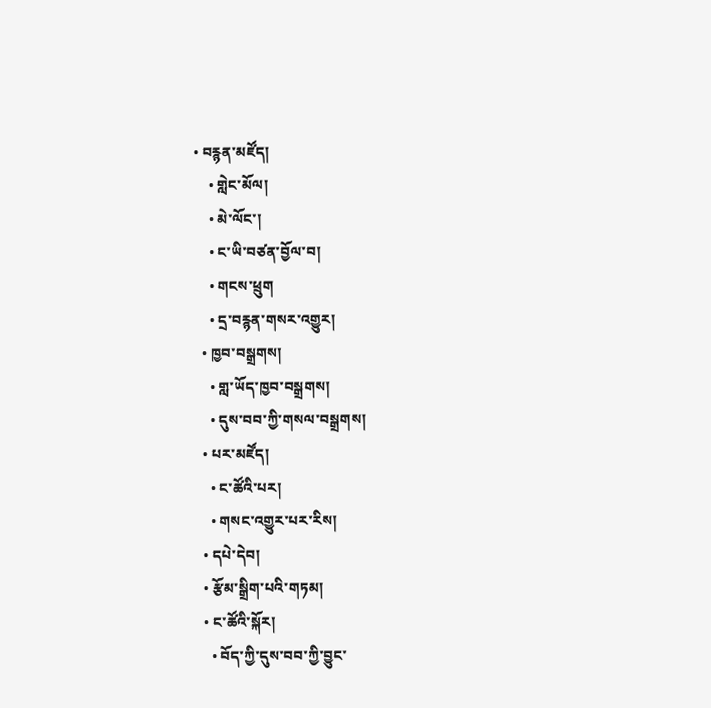• བརྙན་མཛོད།
    • གླེང་མོལ།
    • མེ་ལོང་།
    • ང་ཡི་བཙན་བྱོལ་བ།
    • གངས་ཕྲུག
    • དྲ་བརྙན་གསར་འགྱུར།
  • ཁྱབ་བསྒྲགས།
    • གླ་ཡོད་ཁྱབ་བསྒྲགས།
    • དུས་བབ་ཀྱི་གསལ་བསྒྲགས།
  • པར་མཛོད།
    • ང་ཚོའི་པར།
    • གསང་འགྱུར་པར་རིས།
  • དཔེ་དེབ།
  • རྩོམ་སྒྲིག་པའི་གཏམ།
  • ང་ཚོའི་སྐོར།
    • བོད་ཀྱི་དུས་བབ་ཀྱི་བྱུང་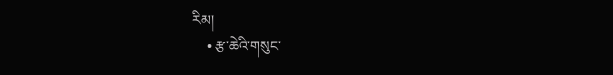རིམ།
    • རྩ་ཆེའི་གསུང་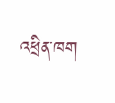འཕྲིན་ཁག